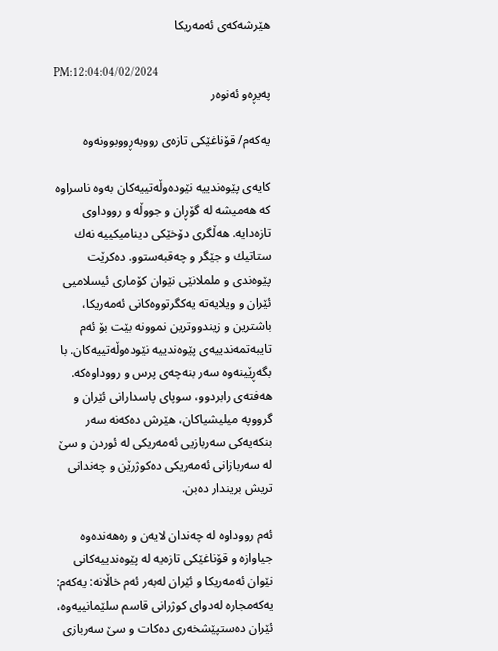هێرشه‌كه‌ی ئه‌مه‌ریكا

PM:12:04:04/02/2024
په‌یڕه‌و ئه‌نوه‌ر

یه‌كه‌م/ قۆناغێكی تازه‌ی رووبه‌ڕووبوونه‌وه‌

كایه‌ی پێوه‌ندییه‌ نێوده‌وڵه‌تییه‌كان به‌وه‌ ناسراوه‌ كه‌ هه‌میشه‌ له‌ گۆڕان و جووڵه‌ و رووداوی تازه‌دایه‌. هه‌ڵگری دۆخێكی دینامیكییه‌ نه‌ك ستاتیك و جێگر و چه‌قبه‌ستوو. ده‌كرێت پێوه‌ندی و ململانێی نێوان كۆماری ئیسلامیی ئێران و ویلایه‌ته‌ یه‌كگرتووه‌كانی ئه‌مه‌ریكا، باشترین و زیندووترین نموونه‌ بێت بۆ ئه‌م تایبه‌تمه‌ندییه‌ی پێوه‌ندییه‌ نێوده‌وڵه‌تییه‌كان. با بگه‌ڕێینه‌وه‌ سه‌ر بنه‌چه‌ی پرس و رووداوه‌كه‌. هه‌فته‌ی رابردوو، سوپای پاسدارانی ئێران و گرووپه‌ میلیشیاكان، هێرش ده‌كه‌نه‌ سه‌ر بنكه‌یه‌كی سه‌ربازیی ئه‌مه‌ریكی له‌ ئوردن و سێ له‌ سه‌ربازانی ئه‌مه‌ریكی ده‌كوژرێن و چه‌ندانی تریش بریندار ده‌بن.

ئه‌م رووداوه‌ له‌ چه‌ندان لایه‌ن و ره‌هه‌نده‌وه‌ جیاوازه‌ و قۆناغێكی تازه‌یه‌ له‌ پێوه‌ندییه‌كانی نێوان ئه‌مه‌ریكا و ئێران له‌به‌ر ئه‌م خاڵانه‌: یه‌كه‌م: یه‌كه‌مجاره‌ له‌دوای كوژرانی قاسم سلێمانییه‌وه‌، ئێران ده‌ستپێشخه‌ری ده‌كات و سێ سه‌ربازی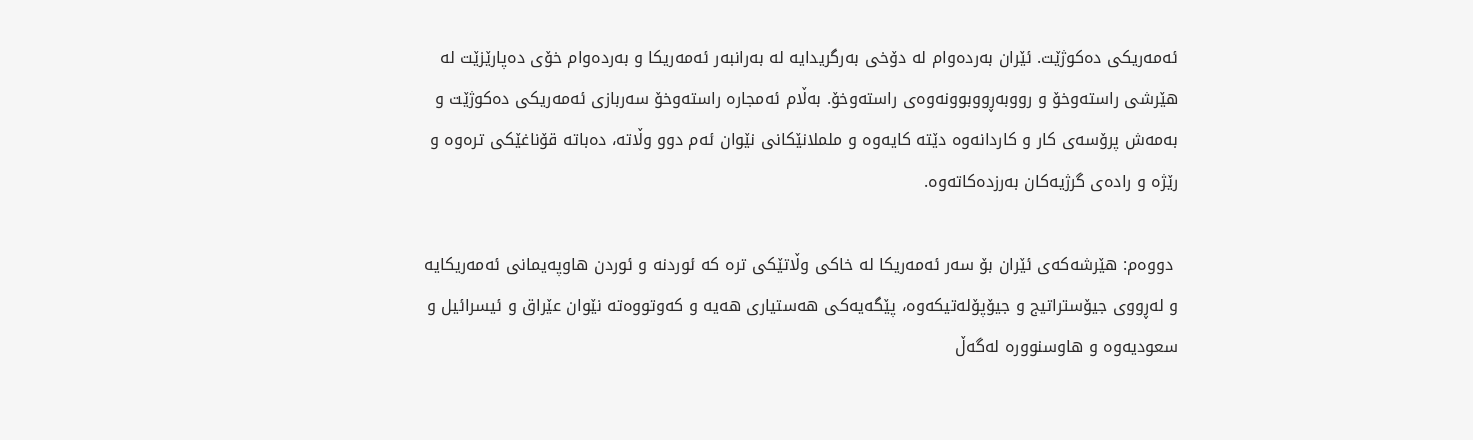ئه‌مه‌ریكی ده‌كوژێت. ئێران به‌رده‌وام له‌ دۆخی به‌رگریدایه‌ له‌ به‌رانبه‌ر ئه‌مه‌ریكا و به‌رده‌وام خۆی ده‌پارێزێت له‌ هێرشی راسته‌وخۆ و رووبه‌ڕووبوونه‌وه‌ی راسته‌وخۆ. به‌ڵام ئه‌مجاره‌ راسته‌وخۆ سه‌ربازی ئه‌مه‌ریكی ده‌كوژێت و به‌مه‌ش پرۆسه‌ی كار و كاردانه‌وه‌ دێته‌ كایه‌وه‌ و ململانێكانی نێوان ئه‌م دوو وڵاته‌، ده‌باته‌ قۆناغێكی تره‌وه‌ و رێژه‌ و راده‌ی گرژیه‌كان به‌رزده‌كاته‌وه‌.

 دووه‌م: هێرشه‌كه‌ی ئێران بۆ سه‌ر ئه‌مه‌ریكا له‌ خاكی وڵاتێكی تره‌ كه‌ ئوردنه‌ و ئوردن هاوپه‌یمانی ئه‌مه‌ریكایه‌ و له‌ڕووی جیۆستراتیج و جیۆپۆله‌تیكه‌وه‌، پێگه‌یه‌كی هه‌ستیاری هه‌یه‌ و كه‌وتووه‌ته‌ نێوان عێراق و ئیسرائیل و سعودیه‌وه‌ و هاوسنووره‌ له‌گه‌ڵ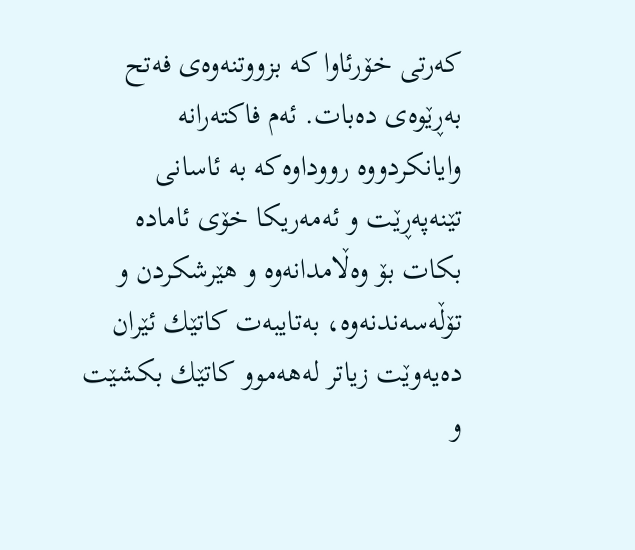كه‌رتی خۆرئاوا كه‌ بزووتنه‌وه‌ی فه‌تح به‌ڕێوه‌ی ده‌بات. ئه‌م فاكته‌رانه‌ وایانكردووه‌ رووداوه‌كه‌ به‌ ئاسانی تێنه‌په‌ڕێت و ئه‌مه‌ریكا خۆی ئاماده‌ بكات بۆ وه‌ڵامدانه‌وه‌ و هێرشكردن و تۆڵه‌سه‌ندنه‌وه‌، به‌تایبه‌ت كاتێك ئێران ده‌یه‌وێت زیاتر له‌هه‌موو كاتێك بكشێت و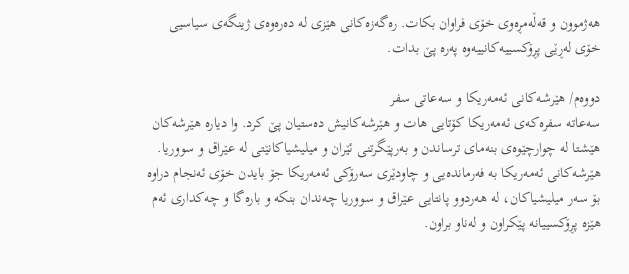هه‌ژموون و قه‌ڵه‌مڕه‌وی خۆی فراوان بكات. ره‌گه‌زه‌كانی هێزی له‌ ده‌ره‌وه‌ی ژینگه‌ی سیاسیی خۆی له‌ڕێی پڕۆكسییه‌كانییه‌وه‌ په‌ره‌ پێ بدات.

دووه‌م/ هێرشه‌كانی ئه‌مه‌ریكا و سه‌عاتی سفر
سه‌عاته‌ سفره‌كه‌ی ئه‌مه‌ریكا كۆتایی هات و هێرشه‌كانیش ده‌ستیان پێ كرد. وا دیاره‌ هێرشه‌كان هێشتا له‌ چوارچێوه‌ی بنه‌مای ترساندن و به‌رپێگرتنی ئێران و میلیشیاكانێتی له‌ عێراق و سووریا. هێرشه‌كانی ئه‌مه‌ریكا به‌ فه‌رمانده‌یی و چاودێری سه‌رۆكی ئه‌مه‌ریكا جۆ بایدن خۆی ئه‌نجام دراوه‌ بۆ سه‌ر میلیشیاكان، له‌ هه‌ردوو پانتایی عێراق و سووریا چه‌ندان بنكه‌ و باره‌گا و چه‌كداری ئه‌م هێزه‌ پڕۆكسییانه‌ پێكراون و له‌ناو براون.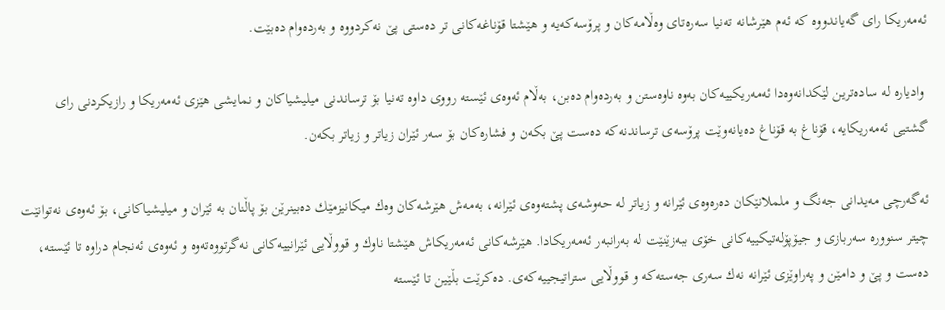ئه‌مه‌ریكا رای گه‌یاندووه‌ كه‌ ئه‌م هێرشانه‌ ته‌نیا سه‌ره‌تای وه‌ڵامه‌كان و پرۆسه‌كه‌یه‌ و هێشتا قۆناغه‌كانی تر ده‌ستی پێ نه‌كردووه‌ و به‌رده‌وام ده‌بێت.

 وادیاره‌ له‌ ساده‌ترین لێكدانه‌وه‌دا ئه‌مه‌ریكییه‌كان به‌وه‌ ناوه‌ستن و به‌رده‌وام ده‌بن، به‌ڵام ئه‌وه‌ی ئێسته‌ رووی داوه‌ ته‌نیا بۆ ترساندنی میلیشیاكان و نمایشی هێزی ئه‌مه‌ریكا و رازیكردنی رای گشتیی ئه‌مه‌ریكایه‌، قۆناغ به‌ قۆناغ ده‌یانه‌وێت پرۆسه‌ی ترساندنه‌كه‌ ده‌ست پێ بكه‌ن و فشاره‌كان بۆ سه‌ر ئێران زیاتر و زیاتر بكه‌ن.

ئه‌گه‌رچی مه‌یدانی جه‌نگ و ململانێكان ده‌ره‌وه‌ی ئێرانه‌ و زیاتر له‌ حه‌وشه‌ی پشته‌وه‌ی ئێرانه‌، به‌مه‌ش هێرشه‌كان وه‌ك میكانیزمێك ده‌بینرێن بۆ پاڵنان به‌ ئێران و میلیشیاكانی، بۆ ئه‌وه‌ی نه‌توانێت چیتر سنووره‌ سه‌ربازی و جیۆپۆله‌تیكییه‌كانی خۆی ببه‌زێنێت له‌ به‌رانبه‌ر ئه‌مه‌ریكادا. هێرشه‌كانی ئه‌مه‌ریكاش هێشتا ناوك و قووڵایی ئێرانییه‌كانی نه‌گرتووه‌ته‌وه‌ و ئه‌وه‌ی ئه‌نجام دراوه‌ تا ئێسته‌، ده‌ست و پێ و دامێن و په‌راوێزی ئێرانه‌ نه‌ك سه‌ری جه‌سته‌كه‌ و قووڵایی ستراتیجییه‌كه‌ی. ده‌كرێت بڵێین تا ئێسته‌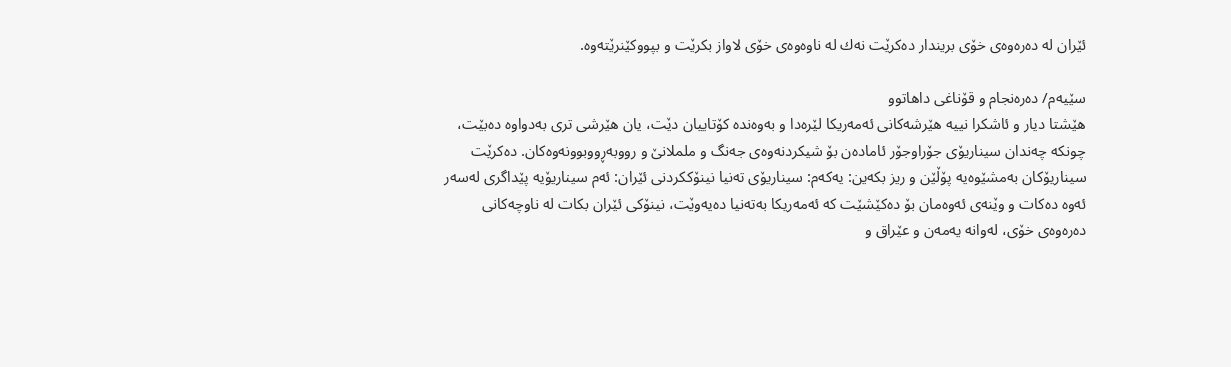ئێران له‌ ده‌ره‌وه‌ی خۆی بریندار ده‌كرێت نه‌ك له‌ ناوه‌وه‌ی خۆی لاواز بكرێت و بپووكێنرێته‌وه‌.

سێیه‌م/ ده‌ره‌نجام و قۆناغی داهاتوو
هێشتا دیار و ئاشكرا نییه‌ هێرشه‌كانی ئه‌مه‌ریكا لێره‌دا و به‌وه‌نده‌ كۆتاییان دێت، یان هێرشی تری به‌دواوه‌ ده‌بێت، چونكه‌ چه‌ندان سیناریۆی جۆراوجۆر ئاماده‌ن بۆ شیكردنه‌وه‌ی جه‌نگ و ململانێ و رووبه‌ڕووبوونه‌وه‌كان. ده‌كرێت سیناریۆكان به‌مشێوه‌یه‌ پۆڵێن و ریز بكه‌ین: یه‌كه‌م: سیناریۆی ته‌نیا نینۆككردنی ئێران: ئه‌م سیناریۆیه‌ پێداگری له‌سه‌ر ئه‌وه‌ ده‌كات و وێنه‌ی ئه‌وه‌مان بۆ ده‌كێشێت كه‌ ئه‌مه‌ریكا به‌ته‌نیا ده‌یه‌وێت، نینۆكی ئێران بكات له‌ ناوچه‌كانی ده‌ره‌وه‌ی خۆی، له‌وانه‌ یه‌مه‌ن و عێراق و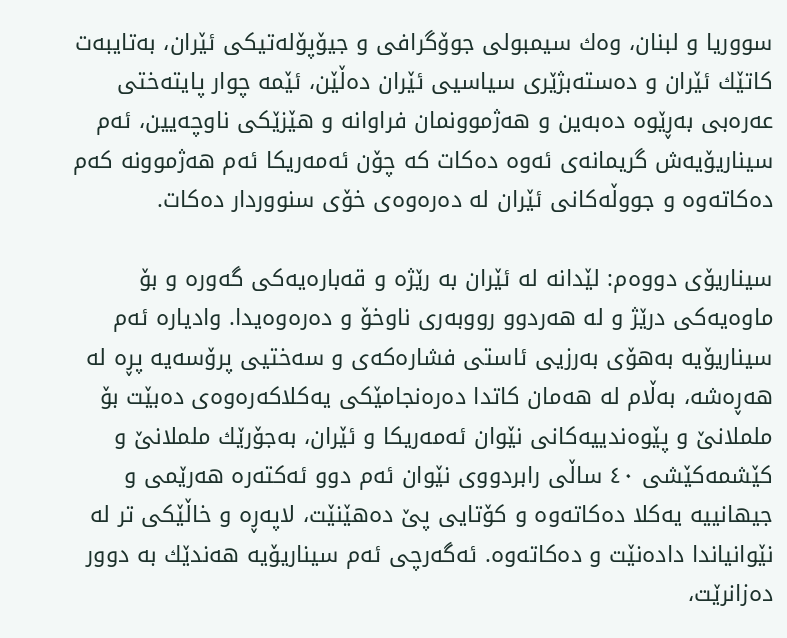سووریا و لبنان، وه‌ك سیمبولی جوۆگرافی و جیۆپۆله‌تیكی ئێران، به‌تایبه‌ت كاتێك ئێران و ده‌سته‌بژێری سیاسیی ئێران ده‌ڵێن، ئێمه‌ چوار پایته‌ختی عه‌ره‌بی به‌ڕێوه‌ ده‌به‌ین و هه‌ژموونمان فراوانه‌ و هێزێكی ناوچه‌یین، ئه‌م سیناریۆیه‌ش گریمانه‌ی ئه‌وه‌ ده‌كات كه‌ چۆن ئه‌مه‌ریكا ئه‌م هه‌ژموونه‌ كه‌م ده‌كاته‌وه‌ و جووڵه‌كانی ئێران له‌ ده‌ره‌وه‌ی خۆی سنووردار ده‌كات.

سیناریۆی دووه‌م: لێدانه‌ له‌ ئێران به‌ رێژه‌ و قه‌باره‌یه‌كی گه‌وره‌ و بۆ ماوه‌یه‌كی درێژ و له‌ هه‌ردوو رووبه‌ری ناوخۆ و ده‌ره‌وه‌یدا. وادیاره‌ ئه‌م سیناریۆیه‌ به‌هۆی به‌رزیی ئاستی فشاره‌كه‌ی و سه‌ختیی پرۆسه‌یه‌ پڕه‌ له‌ هه‌ڕه‌شه‌، به‌ڵام له‌ هه‌مان كاتدا ده‌ره‌نجامێكی یه‌كلاكه‌ره‌وه‌ی ده‌بێت بۆ ململانێ و پێوه‌ندییه‌كانی نێوان ئه‌مه‌ریكا و ئێران، به‌جۆرێك ململانێ و كێشمه‌كێشی ٤٠ ساڵی رابردووی نێوان ئه‌م دوو ئه‌كته‌ره‌ هه‌رێمی و جیهانییه‌ یه‌كلا ده‌كاته‌وه‌ و كۆتایی پێ ده‌هێنێت، لاپه‌ڕه‌ و خاڵێكی تر له‌ نێوانیاندا داده‌نێت و ده‌كاته‌وه‌. ئه‌گه‌رچی ئه‌م سیناریۆیه‌ هه‌ندێك به‌ دوور ده‌زانرێت،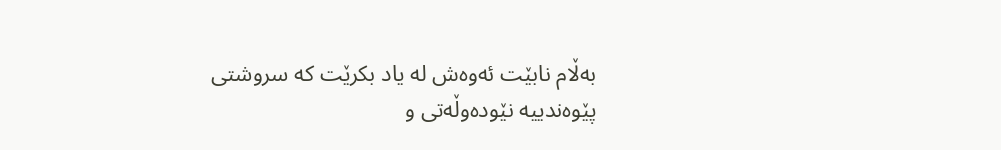به‌ڵام نابێت ئه‌وه‌ش له‌ یاد بكرێت كه‌ سروشتی پێوه‌ندییه‌ نێوده‌وڵه‌تی و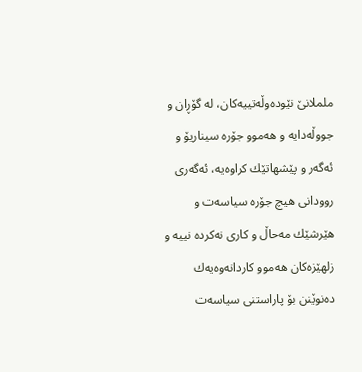ململانێ نێوده‌وڵه‌تییه‌كان، له‌ گۆڕان و جووڵه‌دایه‌ و هه‌موو جۆره‌ سیناریۆ و ئه‌گه‌ر و پێشهاتێك كراوه‌یه‌، ئه‌گه‌ری روودانی هیچ جۆره‌ سیاسه‌ت و هێرشێك مه‌حاڵ و كاری نه‌كرده‌ نییه‌ و زلهێزه‌كان هه‌موو كاردانه‌وه‌یه‌ك ده‌نوێنن بۆ پاراستنی سیاسه‌ت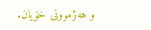و هه‌ژموونی خۆیان.